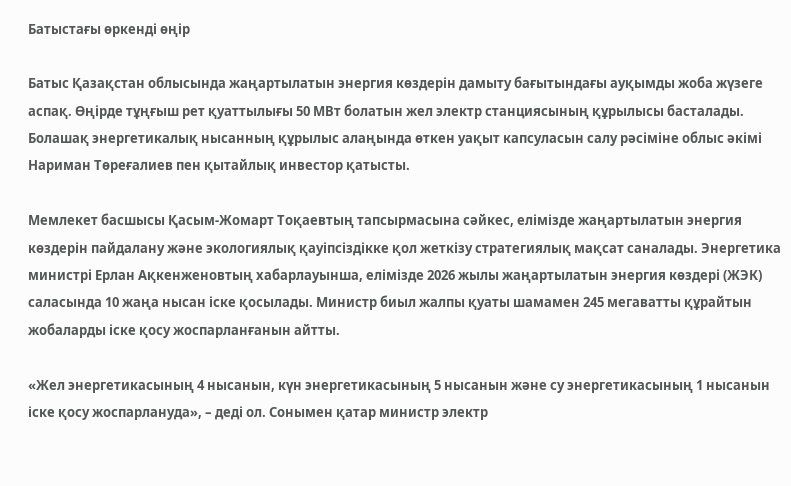Батыстағы өркенді өңір

Батыс Қазақстан облысында жаңартылатын энергия көздерін дамыту бағытындағы ауқымды жоба жүзеге аспақ. Өңірде тұңғыш рет қуаттылығы 50 МВт болатын жел электр станциясының құрылысы басталады. Болашақ энергетикалық нысанның құрылыс алаңында өткен уақыт капсуласын салу рәсіміне облыс әкімі Нариман Төреғалиев пен қытайлық инвестор қатысты.

Мемлекет басшысы Қасым-Жомарт Тоқаевтың тапсырмасына сәйкес, елімізде жаңартылатын энергия көздерін пайдалану және экологиялық қауіпсіздікке қол жеткізу стратегиялық мақсат саналады. Энергетика министрі Ерлан Ақкенженовтың хабарлауынша, елімізде 2026 жылы жаңартылатын энергия көздері (ЖЭК) саласында 10 жаңа нысан іске қосылады. Министр биыл жалпы қуаты шамамен 245 мегаватты құрайтын жобаларды іске қосу жоспарланғанын айтты.

«Жел энергетикасының 4 нысанын, күн энергетикасының 5 нысанын және су энергетикасының 1 нысанын іске қосу жоспарлануда», – деді ол. Сонымен қатар министр электр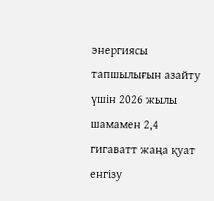энергиясы тапшылығын азайту үшін 2026 жылы шамамен 2,4 гигаватт жаңа қуат енгізу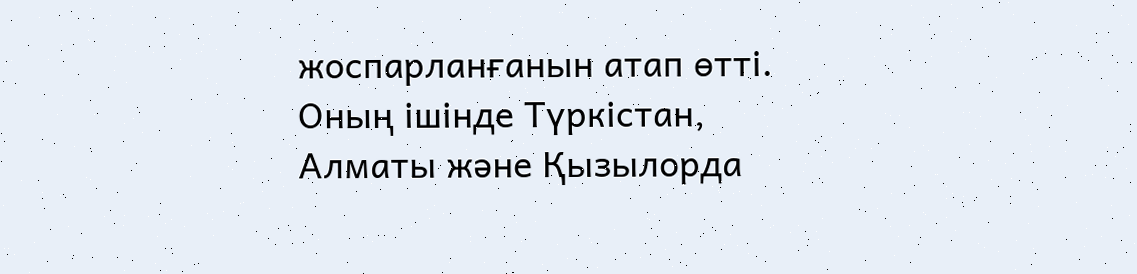жоспарланғанын атап өтті. Оның ішінде Түркістан, Алматы және Қызылорда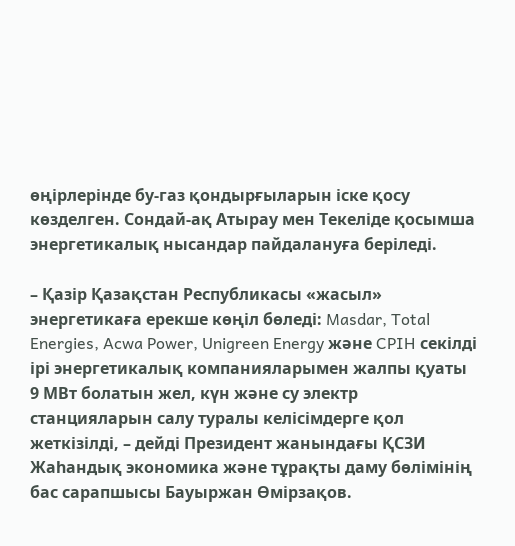өңірлерінде бу-газ қондырғыларын іске қосу көзделген. Сондай-ақ Атырау мен Текеліде қосымша энергетикалық нысандар пайдалануға беріледі.

– Қазір Қазақстан Республикасы «жасыл» энергетикаға ерекше көңіл бөледі: Masdar, Total Energies, Acwa Power, Unigreen Energy және CPIH секілді ірі энергетикалық компанияларымен жалпы қуаты 9 МВт болатын жел, күн және су электр станцияларын салу туралы келісімдерге қол жеткізілді, – дейді Президент жанындағы ҚСЗИ Жаһандық экономика және тұрақты даму бөлімінің бас сарапшысы Бауыржан Өмірзақов.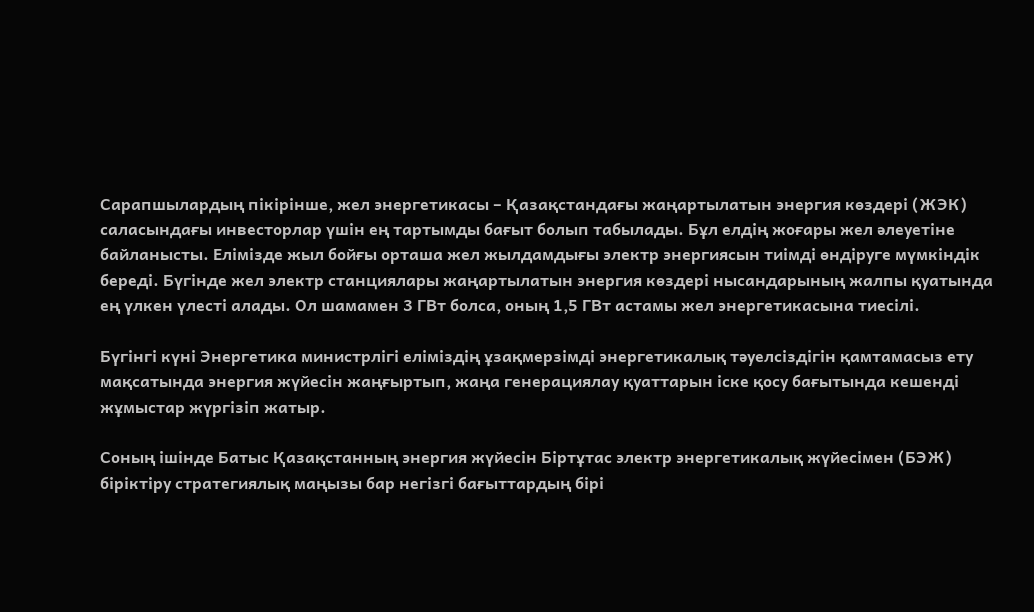Сарапшылардың пікірінше, жел энергетикасы – Қазақстандағы жаңартылатын энергия көздері (ЖЭК) саласындағы инвесторлар үшін ең тартымды бағыт болып табылады. Бұл елдің жоғары жел әлеуетіне байланысты. Елімізде жыл бойғы орташа жел жылдамдығы электр энергиясын тиімді өндіруге мүмкіндік береді. Бүгінде жел электр станциялары жаңартылатын энергия көздері нысандарының жалпы қуатында ең үлкен үлесті алады. Ол шамамен 3 ГВт болса, оның 1,5 ГВт астамы жел энергетикасына тиесілі.

Бүгінгі күні Энергетика министрлігі еліміздің ұзақмерзімді энергетикалық тәуелсіздігін қамтамасыз ету мақсатында энергия жүйесін жаңғыртып, жаңа генерациялау қуаттарын іске қосу бағытында кешенді жұмыстар жүргізіп жатыр.

Соның ішінде Батыс Қазақстанның энергия жүйесін Біртұтас электр энергетикалық жүйесімен (БЭЖ) біріктіру стратегиялық маңызы бар негізгі бағыттардың бірі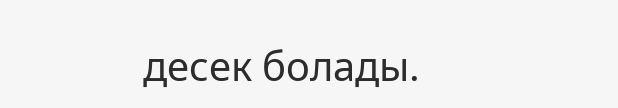десек болады.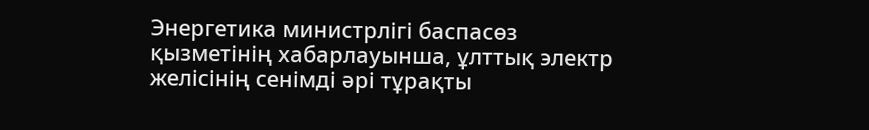Энергетика министрлігі баспасөз қызметінің хабарлауынша, ұлттық электр желісінің сенімді әрі тұрақты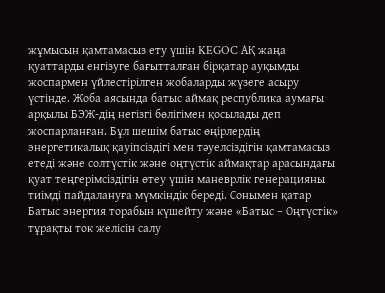жұмысын қамтамасыз ету үшін KEGOC АҚ жаңа қуаттарды енгізуге бағытталған бірқатар ауқымды жоспармен үйлестірілген жобаларды жүзеге асыру үстінде. Жоба аясында батыс аймақ республика аумағы арқылы БЭЖ-дің негізгі бөлігімен қосылады деп жоспарланған. Бұл шешім батыс өңірлердің энергетикалық қауіпсіздігі мен тәуелсіздігін қамтамасыз етеді және солтүстік және оңтүстік аймақтар арасындағы қуат теңгерімсіздігін өтеу үшін маневрлік генерацияны тиімді пайдалануға мүмкіндік береді. Сонымен қатар Батыс энергия торабын күшейту және «Батыс – Оңтүстік» тұрақты ток желісін салу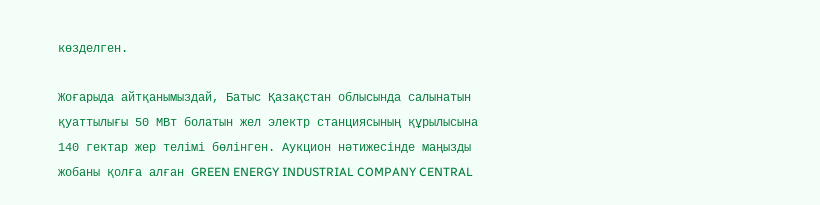көзделген.

Жоғарыда айтқанымыздай, Батыс Қазақстан облысында салынатын қуаттылығы 50 МВт болатын жел электр станциясының құрылысына 140 гектар жер телімі бөлінген. Аукцион нәтижесінде маңызды жобаны қолға алған GREEN ENERGY INDUSTRIAL COMPANY CENTRAL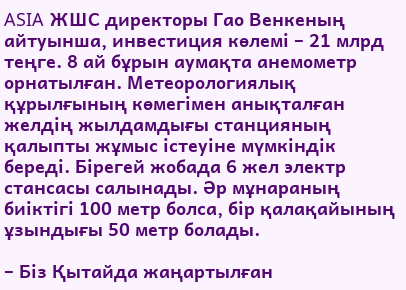ASIA ЖШС директоры Гао Венкеның айтуынша, инвестиция көлемі – 21 млрд теңге. 8 ай бұрын аумақта анемометр орнатылған. Метеорологиялық құрылғының көмегімен анықталған желдің жылдамдығы станцияның қалыпты жұмыс істеуіне мүмкіндік береді. Бірегей жобада 6 жел электр стансасы салынады. Әр мұнараның биіктігі 100 метр болса, бір қалақайының ұзындығы 50 метр болады.

– Біз Қытайда жаңартылған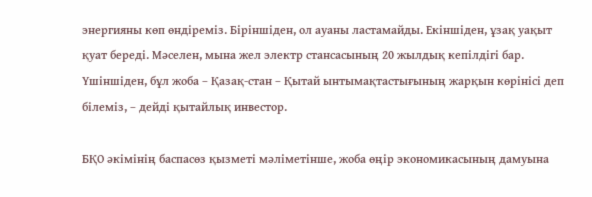энергияны көп өндіреміз. Біріншіден, ол ауаны ластамайды. Екіншіден, ұзақ уақыт қуат береді. Мәселен, мына жел электр стансасының 20 жылдық кепілдігі бар. Үшіншіден, бұл жоба – Қазақ-стан – Қытай ынтымақтастығының жарқын көрінісі деп білеміз, – дейді қытайлық инвестор.

БҚО әкімінің баспасөз қызметі мәліметінше, жоба өңір экономикасының дамуына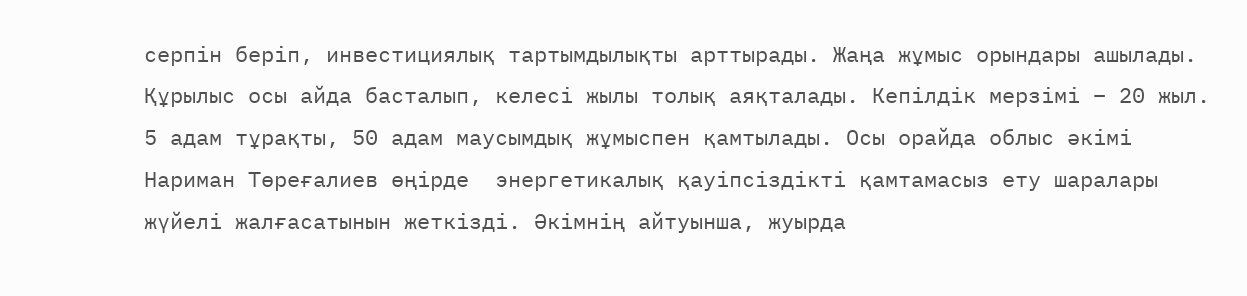серпін беріп, инвестициялық тартымдылықты арттырады. Жаңа жұмыс орындары ашылады. Құрылыс осы айда басталып, келесі жылы толық аяқталады. Кепілдік мерзімі – 20 жыл. 5 адам тұрақты, 50 адам маусымдық жұмыспен қамтылады. Осы орайда облыс әкімі Нариман Төреғалиев өңірде  энергетикалық қауіпсіздікті қамтамасыз ету шаралары жүйелі жалғасатынын жеткізді. Әкімнің айтуынша, жуырда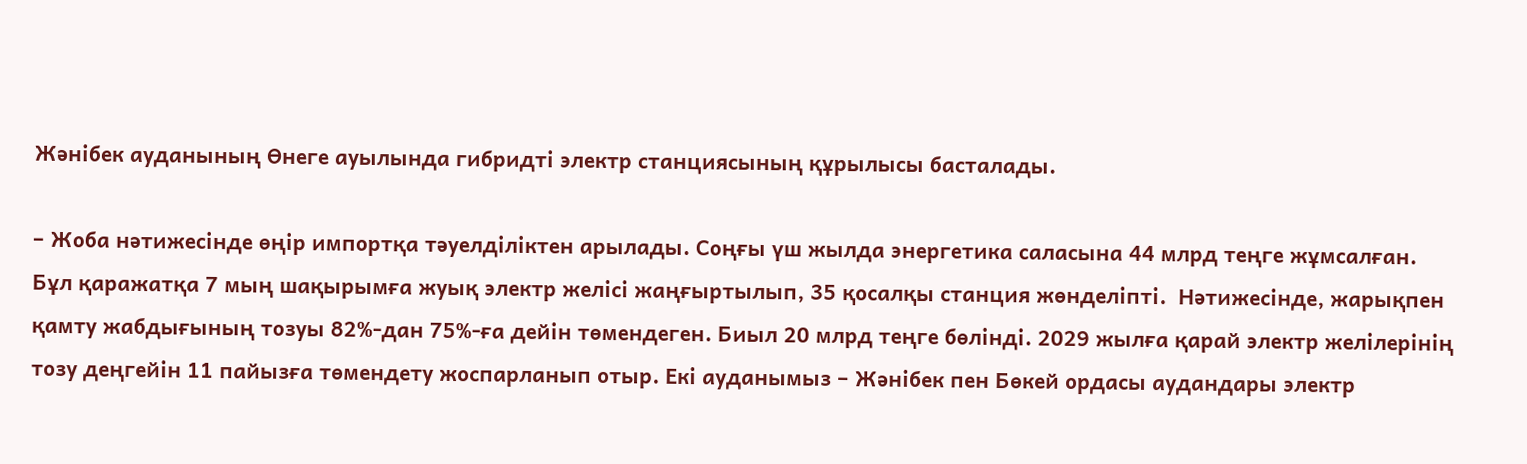Жәнібек ауданының Өнеге ауылында гибридті электр станциясының құрылысы басталады.

– Жоба нәтижесінде өңір импортқа тәуелділіктен арылады. Соңғы үш жылда энергетика саласына 44 млрд теңге жұмсалған. Бұл қаражатқа 7 мың шақырымға жуық электр желісі жаңғыртылып, 35 қосалқы станция жөнделіпті.  Нәтижесінде, жарықпен қамту жабдығының тозуы 82%-дан 75%-ға дейін төмендеген. Биыл 20 млрд теңге бөлінді. 2029 жылға қарай электр желілерінің тозу деңгейін 11 пайызға төмендету жоспарланып отыр. Екі ауданымыз – Жәнібек пен Бөкей ордасы аудандары электр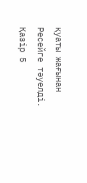қуаты жағынан Ресейге тәуелді. Қазір 5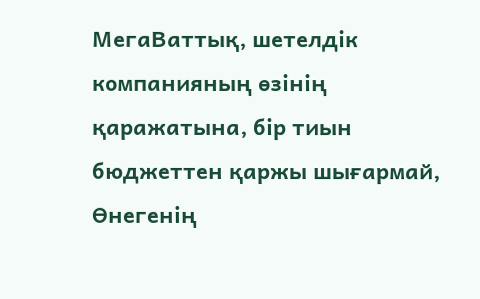МегаВаттық, шетелдік компанияның өзінің қаражатына, бір тиын бюджеттен қаржы шығармай, Өнегенің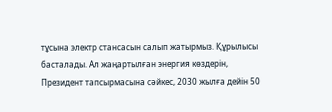тұсына электр стансасын салып жатырмыз. Құрылысы басталады. Ал жаңартылған энергия көздерін, Президент тапсырмасына сәйкес, 2030 жылға дейін 50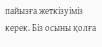пайызға жеткізуіміз керек. Біз осыны қолға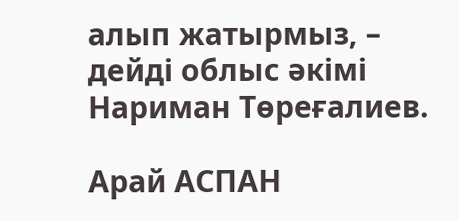алып жатырмыз, – дейді облыс әкімі Нариман Төреғалиев.

Арай АСПАН